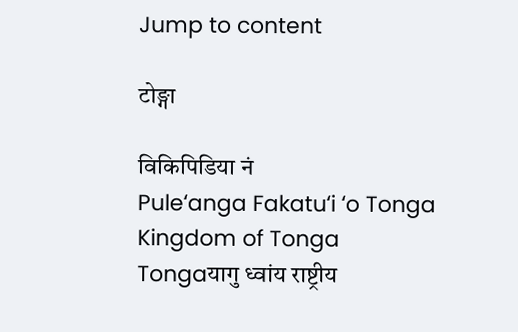Jump to content

टोङ्गा

विकिपिडिया नं
Puleʻanga Fakatuʻi ʻo Tonga
Kingdom of Tonga
Tongaयागु ध्वांय राष्ट्रीय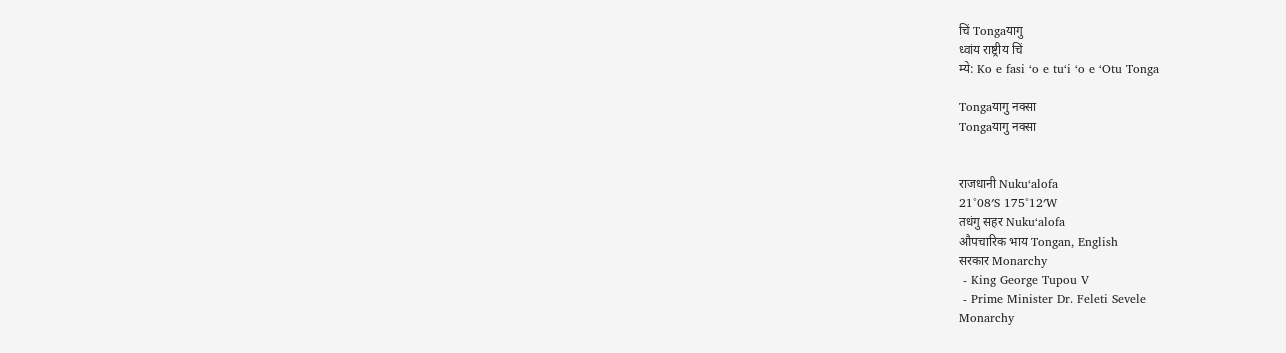चिं Tongaयागु
ध्वांय राष्ट्रीय चिं
म्ये: Ko e fasi ʻo e tuʻi ʻo e ʻOtu Tonga

Tongaयागु नक्सा
Tongaयागु नक्सा


राजधानी Nukuʻalofa
21°08′S 175°12′W
तधंगु सहर Nukuʻalofa
औपचारिक भाय Tongan, English
सरकार Monarchy
 - King George Tupou V
 - Prime Minister Dr. Feleti Sevele
Monarchy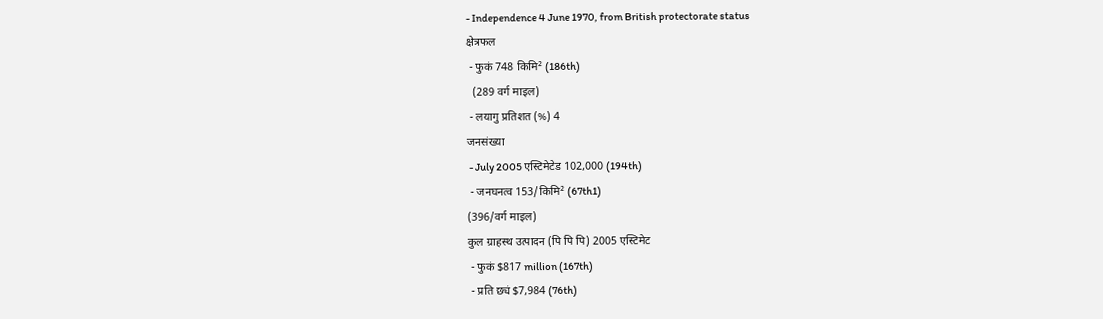- Independence 4 June 1970, from British protectorate status
क्षेत्रफल
 - फुकं 748 किमि² (186th)
  (289 वर्ग माइल)
 - लयागु प्रतिशत (%) 4
जनसंख्या
 - July 2005 एस्टिमेटेड 102,000 (194th)
 - जनघनत्व 153/किमि² (67th1)
(396/वर्ग माइल)
कुल ग्राहस्थ उत्पादन (पि पि पि) 2005 एस्टिमेट
 - फुकं $817 million (167th)
 - प्रति छ्यं $7,984 (76th)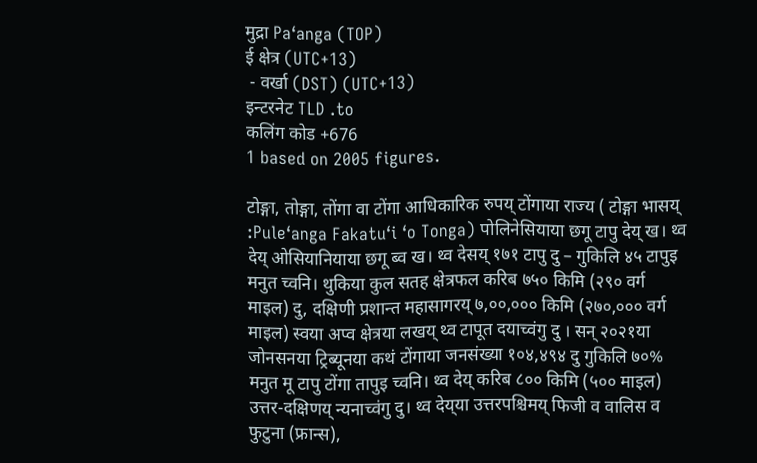मुद्रा Paʻanga (TOP)
ई क्षेत्र (UTC+13)
 - वर्खा (DST) (UTC+13)
इन्टरनेट TLD .to
कलिंग कोड +676
1 based on 2005 figures.

टोङ्गा, तोङ्गा, तोंगा वा टोंगा आधिकारिक रुपय् टोंगाया राज्य ( टोङ्गा भासय् :Puleʻanga Fakatuʻi ʻo Tonga) पोलिनेसियाया छगू टापु देय् ख। थ्व देय् ओसियानियाया छगू ब्व ख। थ्व देसय् १७१ टापु दु – गुकिलि ४५ टापुइ मनुत च्वनि। थुकिया कुल सतह क्षेत्रफल करिब ७५० किमि (२९० वर्ग माइल) दु, दक्षिणी प्रशान्त महासागरय् ७,००,००० किमि (२७०,००० वर्ग माइल) स्वया अप्व क्षेत्रया लखय् थ्व टापूत दयाच्वंगु दु । सन् २०२१या जोनसनया ट्रिब्यूनया कथं टोंगाया जनसंख्या १०४,४९४ दु गुकिलि ७०% मनुत मू टापु टोंगा तापुइ च्वनि। थ्व देय् करिब ८०० किमि (५०० माइल) उत्तर-दक्षिणय् न्यनाच्वंगु दु। थ्व देय्‌या उत्तरपश्चिमय् फिजी व वालिस व फुटुना (फ्रान्स),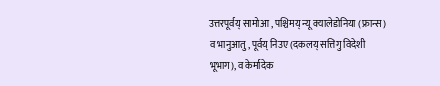उत्तरपूर्वय् सामोआ , पश्चिमय् न्यू क्यालेडोनिया (फ्रान्स) व भानुआतु, पूर्वय् निउए (दकलय् सत्तिगु विदेशी भूभाग), व केर्मादेक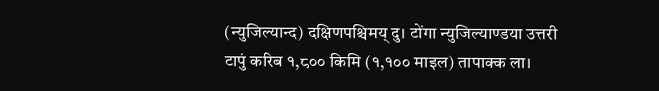(न्युजिल्यान्द) दक्षिणपश्चिमय् दु। टोंगा न्युजिल्याण्डया उत्तरी टापुं करिब १,८०० किमि (१,१०० माइल) तापाक्क ला।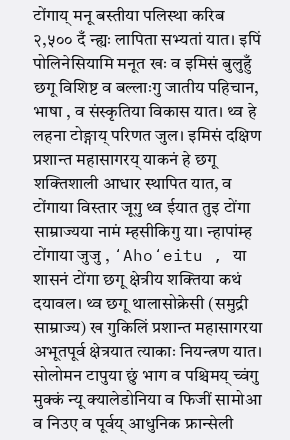टोंगाय् मनू बस्तीया पलिस्था करिब २,५०० दँ न्ह्यः लापिता सभ्यतां यात। इपिं पोलिनेसियामि मनूत खः व इमिसं बुलुहुँ छगू विशिष्ट व बल्लाःगु जातीय पहिचान, भाषा , व संस्कृतिया विकास यात। थ्व हे लहना टोङ्गाय् परिणत जुल। इमिसं दक्षिण प्रशान्त महासागरय् याकनं हे छगू शक्तिशाली आधार स्थापित यात, व टोंगाया विस्तार जूगु थ्व ईयात तुइ टोंगा साम्राज्यया नामं म्हसीकिगु या। न्हापांम्ह टोंगाया जुजु , ʻAhoʻeitu , या शासनं टोंगा छगू क्षेत्रीय शक्तिया कथं दयावल। थ्व छगू थालासोक्रेसी (समुद्री साम्राज्य) ख गुकिलिं प्रशान्त महासागरया अभूतपूर्व क्षेत्रयात त्याकाः नियन्त्रण यात। सोलोमन टापुया छुं भाग व पश्चिमय् च्वंगु मुक्कं न्यू क्यालेडोनिया व फिजीं सामोआ व निउए व पूर्वय् आधुनिक फ्रान्सेली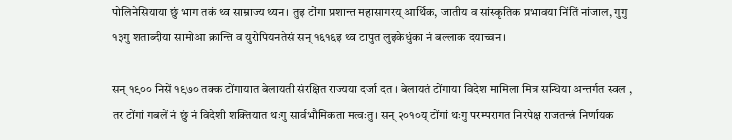पोलिनेसियाया छुं भाग तकं थ्व साम्राज्य थ्यन। तुइ टोंगा प्रशान्त महासागरय् आर्थिक, जातीय व सांस्कृतिक प्रभावया निंतिं नांजाल, गुगु १३गु शताब्दीया सामोआ क्रान्ति व युरोपियनतेसं सन् १६१६इ थ्व टापुत लुइकेधुंका नं बल्लाक दयाच्वन।

सन् १९०० निसें १९७० तक्क टोंगायात बेलायती संरक्षित राज्यया दर्जा दत । बेलायतं टोंगाया विदेश मामिला मित्र सन्धिया अन्तर्गत स्वल , तर टोंगां गबलें नं छुं नं विदेशी शक्तियात थःगु सार्वभौमिकता मत्वःतु। सन् २०१०य् टोंगां थःगु परम्परागत निरपेक्ष राजतन्त्रं निर्णायक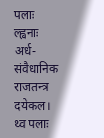पलाः ल्ह्वनाः अर्ध-संवैधानिक राजतन्त्र दयेकल। थ्व पलाः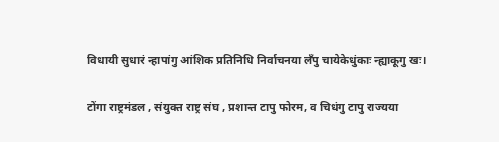विधायी सुधारं न्हापांगु आंशिक प्रतिनिधि निर्वाचनया लँपु चायेकेधुंकाः न्ह्याकूगु खः।

टोंगा राष्ट्रमंडल , संयुक्त राष्ट्र संघ , प्रशान्त टापु फोरम, व चिधंगु टापु राज्यया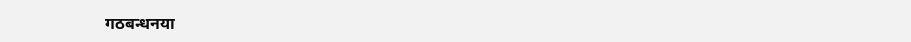गठबन्धनया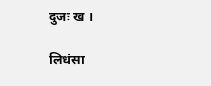दुजः ख ।

लिधंसा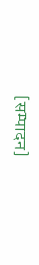[सम्पादन]